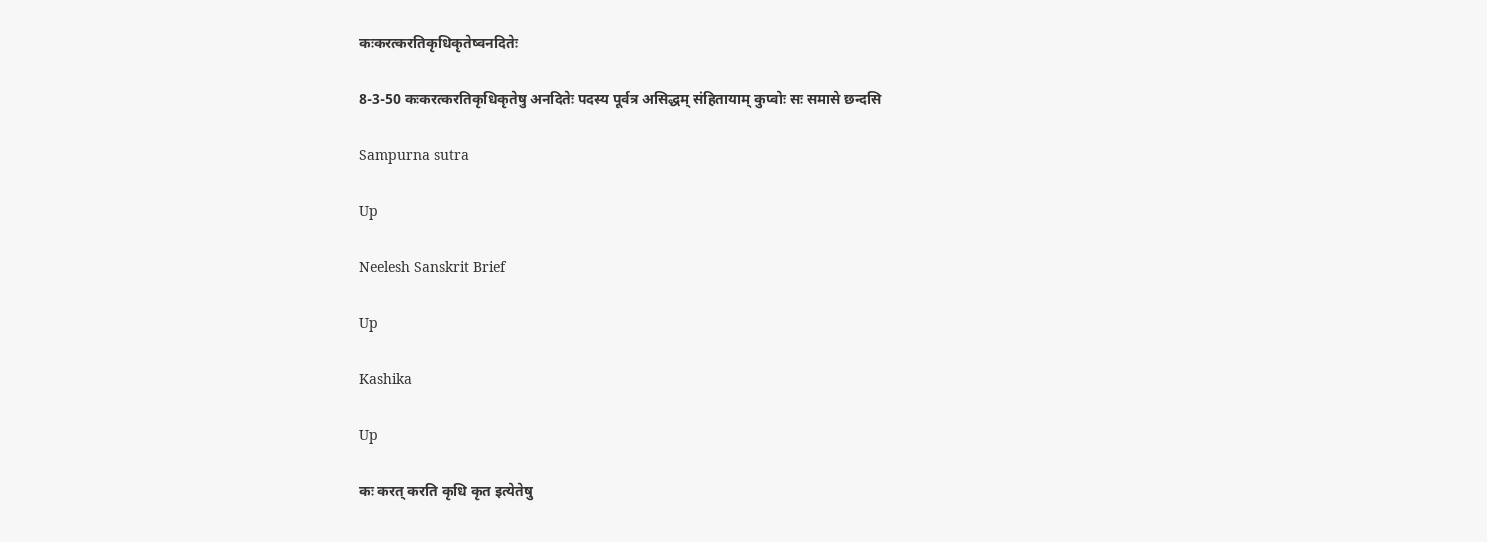कःकरत्करतिकृधिकृतेष्वनदितेः

8-3-50 कःकरत्करतिकृधिकृतेषु अनदितेः पदस्य पूर्वत्र असिद्धम् संहितायाम् कुप्वोः सः समासे छन्दसि

Sampurna sutra

Up

Neelesh Sanskrit Brief

Up

Kashika

Up

कः करत् करति कृधि कृत इत्येतेषु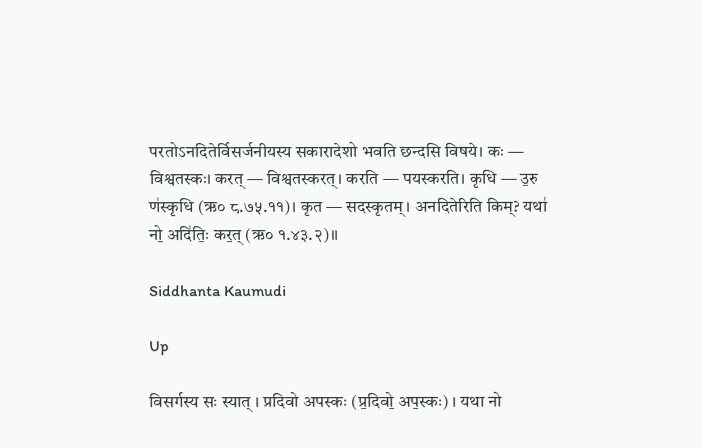परतोऽनदितेर्विसर्जनीयस्य सकारादेशो भवति छन्दसि विषये। कः — विश्वतस्कः। करत् — विश्वतस्करत्। करति — पयस्करति। कृधि — उ॒रु ण॑स्कृधि (ऋ० ८.७५.११)। कृत — सदस्कृतम्। अनदितेरिति किम्? यथा॑ नो॒ अदि॑तिः॒ कर॒त् (ऋ० १.४३.२)॥

Siddhanta Kaumudi

Up

विसर्गस्य सः स्यात् । प्रदिवो अपस्कः (प्र॒दिवो॒ अप॒स्कः) । यथा नो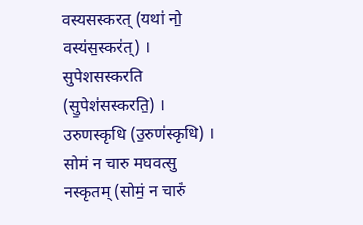वस्यसस्करत् (यथा॑ नो॒ वस्य॑स॒स्कर॑त्) । सुपेशसस्करति (सु॒पेश॑सस्करति॒) । उरुणस्कृधि (उ॒रुण॑स्कृधि) । सोमं न चारु मघवत्सु नस्कृतम् (सोमं॒ न चारुं॑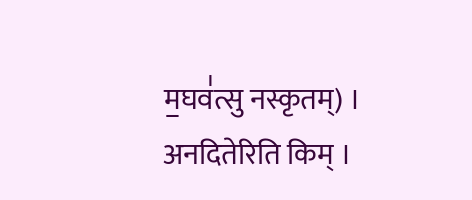म॒घव॑त्सु नस्कृतम्) । अनदितेरिति किम् ।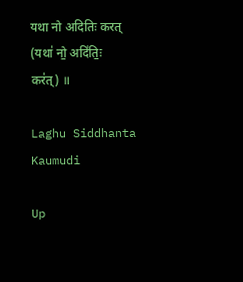यथा नो अदितिः करत् (यथा॑ नो॒ अदि॑तिः॒ कर॑त्) ॥

Laghu Siddhanta Kaumudi

Up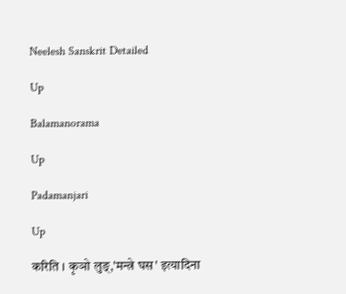Neelesh Sanskrit Detailed

Up

Balamanorama

Up

Padamanjari

Up

करिति । कृञो लुङ्,'मन्त्रे घस' इत्यादिना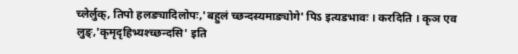च्लेर्लुक्, तिपो हलङ्यादिलोपः,'बहुलं च्छन्दस्यमाङ्योगे' पिऽ इत्यडभावः । करदिति । कृञ एव लुङ्,'कृमृदृहिभ्यश्च्छन्दसि' इति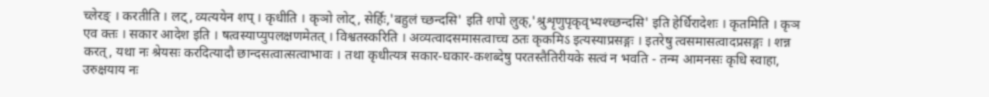च्लेरङ् । करतीति । लट्, व्यत्ययेन शप् । कृधीति । कृञो लोट्, सेर्हिः,'बहुलं च्छन्दसि' इति शपो लुक्,'श्रुशृणुपृकृवृभ्यश्च्छन्दसि' इति हेर्धिरादेशः । कृतमिति । कृञ एव क्तः । सकार आदेश इति । षत्वस्याप्युपलक्षणमेतत् । विश्वतस्करिति । अव्यत्वादसमासत्वाच्च ठतः कृकमिऽ इत्यस्याप्रसङ्गः । इतरेषु त्वसमासत्वादप्रसङ्गः । शन्न करत्, यथा नः श्रेयसः करदित्यादौ छान्दसत्वात्सत्वाभावः । तथा कृधीत्यत्र सकार-घकार-कशब्देषु परतस्तैतिरीयके सत्वं न भवति - तन्म आमनसः कृधि स्वाहा, उरुक्षयाय नः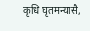कृधि घृतमन्यासै,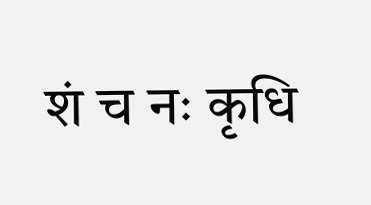शं च नः कृधि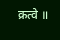क्रत्वे ॥